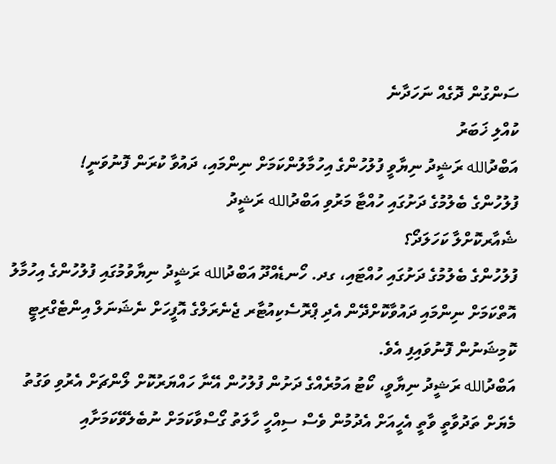ސަންގުން ދޮގެއް ނަހަދާނެ
ކުއްލި ޚަބަރު
އަބްދުالله ރަޝީދު ނިޔާވީ ފުލުހުންގެ އިހުމާލުންކަމަށް ނިންމައި، ދައުވާ ކުރަން ފޮނުވަނީ!
ފުލުހުންގެ ބެލުމުގެ ދަށުގައި ހުއްޓާ މަރުވި އަބްދުالله ރަޝީދު
ޝެއާރކޮށްލާ ކަހަލަދޯ؟
ފުލުހުންގެ ބެލުމުގެ ދަށުގައި ހުއްޓައި، ގދ. ހޯނޑެއްދޫ އަބްދުالله ރަޝީދު ނިޔާވުމުގައި ފުލުހުންގެ އިހުމާލު އޮތްކަމަށް ނިންމައި ދައުވާކޮށްދޭން އެދި ޕްރޮސެކިއުޓާރ ޖެނެރަލްގެ އޮފީހަށް ނެޝަނަލް އިންޓެގްރިޓީ ކޮމިޝަނުން ފޮނުވައިފި އެވެ.
އަބްދުالله ރަޝީދު ނިޔާވީ، ކޯޓު އަމުރެއްގެ ދަށުން ފުލުހުން އޭނާ ހައްޔަރުކޮށް ލޯންޗަށް އެރުވި ވަގުތު މެޔަށް ތަދުވާތީ ވާތީ އެހީއަށް އެދުމުން ވެސް ސިއްހީ ހާލަތު ގޯސްވާކަމަށް ނުބެލެވޭކަމަށާއި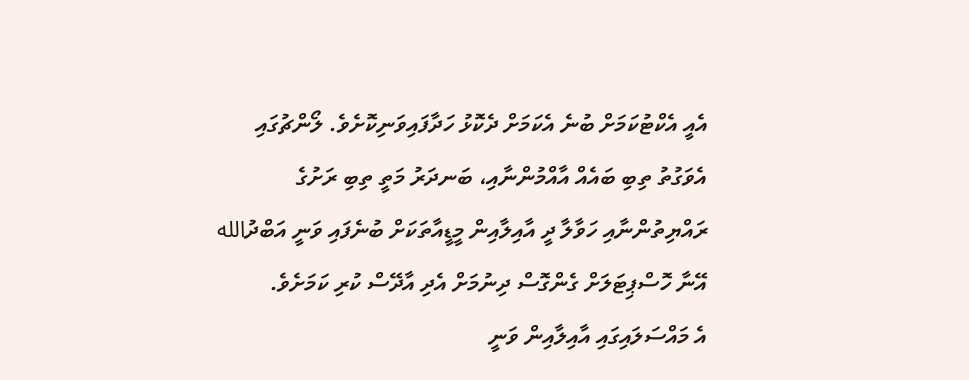އެއީ އެކްޓުކަމަށް ބުނެ އެކަމަށް ދެކޮޅު ހަދާފައިވަނިކޮށެވެ. ލޯންޗުގައި އެވަގުތު ތިބި ބައެއް އާއްމުންނާއި، ބަނދަރު މަތީ ތިބި ރަށުގެ ރައްޔިތުންނާއި ހަވާލާ ދީ އާއިލާއިން މީޑީއާތަކަށް ބުނެފައި ވަނީ އަބްދުالله އޭނާ ހޮސްޕިޓަލަށް ގެންގޮސް ދިނުމަށް އެދި އާދޭސް ކުރި ކަމަށެވެ.
އެ މައްސަލައިގައި އާއިލާއިން ވަނީ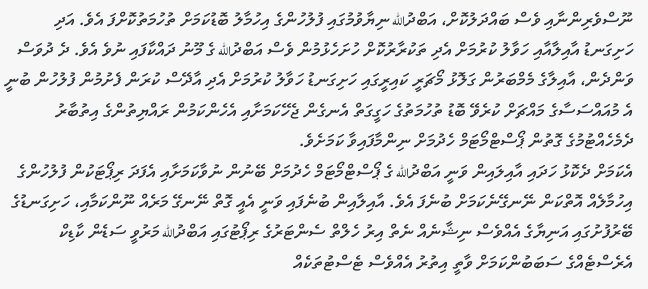ނޫސްވެރިންނާއި ވެސް ބައްދަލުކޮށް، އަބްދުالله ނިޔާވުމުގައި ފުލުހުންގެ އިހުމާލު ބޮޑުކަމަށް ތުހުމަތުކޮށްފަ އެވެ. އަދި ހަށިގަނޑު އާއިލާއާއި ހަވާލު ކުރުމަށް އެދި ތަކުރާރުކޮށް ހުށަހެޅުމުން ވެސް އަބްދުالله ގެ މޫނު ދައްކާފައި ނުވެ އެވެ. ދެ ދުވަސް ވަންދެން، އާއިލާގެ މެމްބަރުން ގަލޮޅު މޯޗަރީ ކައިރީގައި ހަށިގަނޑު ހަވާލު ކުރުމަށް އެދި އާދޭސް ކުރަން ފެށުމުން ފުލުހުން ބުނީ އެ މުއައްސަސާގެ މައްޗަށް ކުރެވޭ ބޮޑު ތުހުމަތުގެ ހަގީގަތް އެނގެން ޖެހޭކަމަށާއި އެހެންކަމުން ރައްޔިތުންގެ އިތުބާރު ދެމެހެއްޓުމުގެ ގޮތުން ޕޯސްޓްމޯޓަމް ހެދުމަށް ނިންމާފައިވާ ކަމަށެވެ.
އެކަމަށް ދެކޮޅު ހަދައި އާއިލައިން ވަނީ އަބްދުالله ގެ ޕޯސްޓްމޯޓަމް ހެދުމަށް ބޭނުން ނުވާކަމަށާއި އެފަދަ ރިޕޯޓަކުން ފުލުހުންގެ އިހުމާލެއް އޮތްކަން ނޭނގޭނެކަމަށް ބުނެފަ އެވެ. އާއިލާއިން ބުނެފައި ވަނީ އެއީ ގޮތް ނޭނގޭ މަރެއް ނޫންކަމާއި، ހަށިގަނޑުގެ ބޭރުފުށުގައި އަނިޔާގެ އެއްވެސް ނިޝާނެއް ނެތް އިރު ހެލްތް ސެންޓަރުގެ ރިޕޯޓުގައި އަބްދުالله މަރުވީ ސަޑެން ކާޑިކް އެރެސްޓެއްގެ ސަބަބުންކަމަށް ވާތީ އިތުރު އެއްވެސް ޓެސްޓުތަކެއް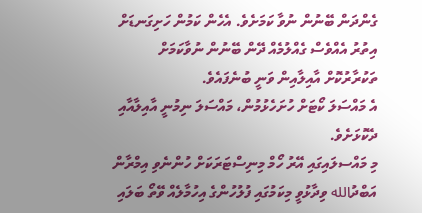ގެންދަން ބޭނުން ނުވާ ކަމަށެވެ. އެހެން ކަމުން ހަށިގަނޑަށް އިތުރު އެއްވެސް ގެއްލުމެއް ދޭން ބޭނުން ނުވާކަމަށް ތަކުރާރުކޮށް އާއިލާއިން ވަނީ ބުނެފައެވެ.
އެ މައްސަލަ ކޯޓަށް ހުށަހެޅުމުން، މައްސަލަ ނިމުނީ އާއިލާއާއި ދެކޮޅަށެވެ.
މި މައްސލައިގައި އޭރު ހޯމް މިނިސްޓަރަކަށް ހުންނެވި އިމްރާން އަބްދުالله ވިދާޅުވީ މިކަމުގައި ފުލުހުންގެ އިހުމާލެއް ވޭތޯ ބަލައި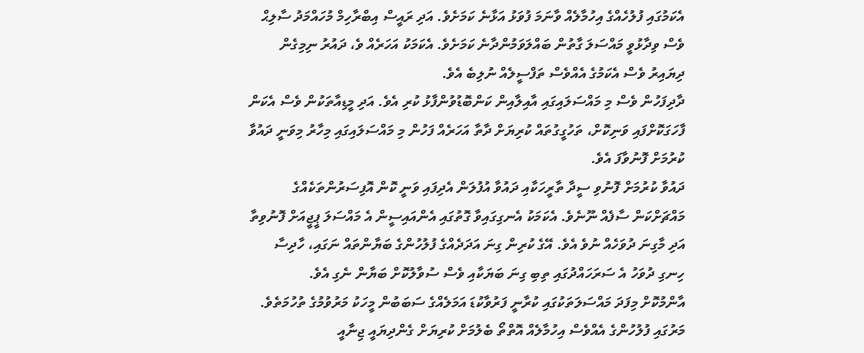އެކަމުގައި ފުލުހެއްގެ އިހުމާލެއް ވާނަމަ ފުވަޅު އަޅާނެ ކަމަށެވެ. އަދި ރައީސް އިބްރާހިމް މުހައްމަދު ސާލިޙް ވެސް ވިދާޅުވީ މައްސަލަ ގާތުން ބައްލަވަމުންދާނެ ކަމަށެވެ. އެކަމަކު އަހަރެއް ވެ، ދައުރު ނިމިގެން ދިޔައިރު ވެސް އެކަމުގެ އެއްވެސް ތަފްސީލެއް ނުލިބެ އެވެ.
ދާދިފަހުން ވެސް މި މައްސަލައިގައި އާއިލާއިން ކަންބޮޑުވުންފާޅު ކުރި އެވެ. އަދި މީޑިއާތަކުން ވެސް އެކަން ފާހަގަކޮށްފައި ވަނިކޮށް، ތަހުގީގުތައް ކުރިޔަށް ދާތާ އަހަރެއް ފަހުން މި މައްސަލައިގައި މިހާރު މިވަނީ ދައުވާ ކުރުމަށް ފޮނުވާފަ އެވެ.
ދައުވާ ކުރުމަށް ފޮނުވި ސީދާ ތާރީހަކާއި ދައުވާ އުފުލަން އެދިފައި ވަނީ ކޮން އޮފިސަރުންތަކެއްގެ މައްޗަށްކަން ސާފެއް ނޫނެވެ. އެކަމަކު އެނގިގައިވާ ގޮތުގައި އެންއައިސީން އެ މައްސަލަ ޕީޖީއަށް ފޮނުވިތާ އަދި މާގިނަ ދުވަހެއް ނުވެ އެވެ. އޭގެ ކުރިން ގިނަ އަދަދެއްގެ ފުލުހުންގެ ބަޔާންތައް ނަގައި، ހާދިސާ ހިނގި ދުވަހު އެ ސަރަހައްދުގައި ތިބި ގިނަ ބަޔަކާއި ވެސް ސުވާލުކޮށް ބަޔާން ނެގި އެވެ.
އާންމުކޮށް މިފަދަ މައްސަލަތަކުގައި ކުރާނީ ފަރުވާކުޑަ އަމަލެއްގެ ސަބަބުން މީހަކު މަރުވުމުގެ ތުހުމަތެވެ.
މަރުގައި ފުލުހުންގެ އެއްވެސް އިހުމާލެއް އޮތްތޯ ބެލުމަށް ކުރިޔަށް ގެންދިޔައީ ޖިނާއީ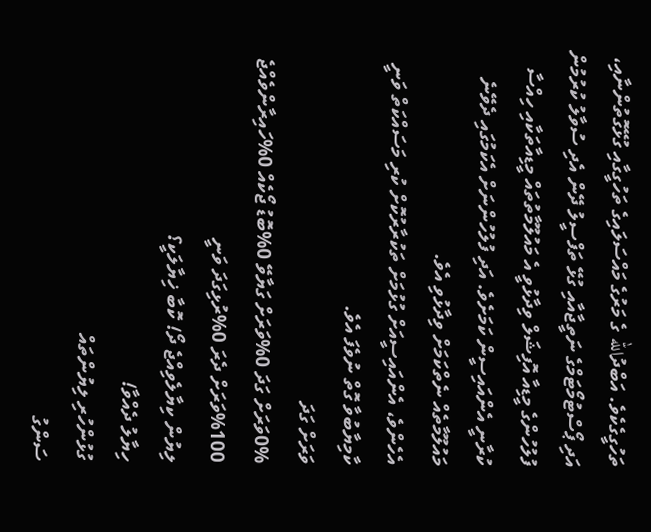ތަހުގީގެކެވެ. އަބްދުالله ގެ މަރުގެ މައްސަލައިގެ ތަހުގީގާއި ގުޅޭގޮތުންނާއި، އަދި ޕޯސްޓުމޯޓަމްގެ ނަތީޖާއާއި ގުޅޭ ތަފްސީލު ދޭން އެދި ސުވާލު ކުރުމުން ފުލުހުންގެ މީޑިއާ އޮފިޝަލް ވިދާޅުވީ އެ މައުލޫމާތުތައް މީޑިއާތަކާއި ހިއްސާ ކުރާނީ އެންއައިސީން ކަމަށެވެ. އަދި ފުލުހުންނަށް އެކަމުގައި ދެވޭނެ މައުލޫމާތެއް ނެތްކަމަށް ވިދާޅުވި އެވެ.
އެހެންވެ، އެންއައިސީއަށް ގުޅުމަށް ތަކުރާރުކޮށް ކުރި މަސައްކަތް ވަނީ ކާމިޔާބުވާ ގޮތް ނުވެފަ އެވެ.
ވަރަށް ގަދަ
0%ވަރަށް ގަދަ 0%ވަރަށް ގަޔާވޭ 0%ބޮޑު ޖޯކެއް 0%ހައިރާންވެއްޖެ 100%ވަރަށް ދެރަ 0%ރުޅިގަދަ ވަނީ
ލިޔުން ކިޔާލެވިއްޖެ ދޯ! ކޮބާ ޚިޔާލަކީ؟
ހިޔާލު ދެއްވާ!
ގުޅުންހުރި ލިޔުންތައް
ސަންގު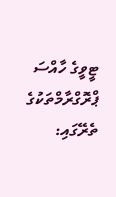ޓީވީގެ ހާއްސަ ޕްރޮގްރާމްތަކުގެ ތެރޭގައި: